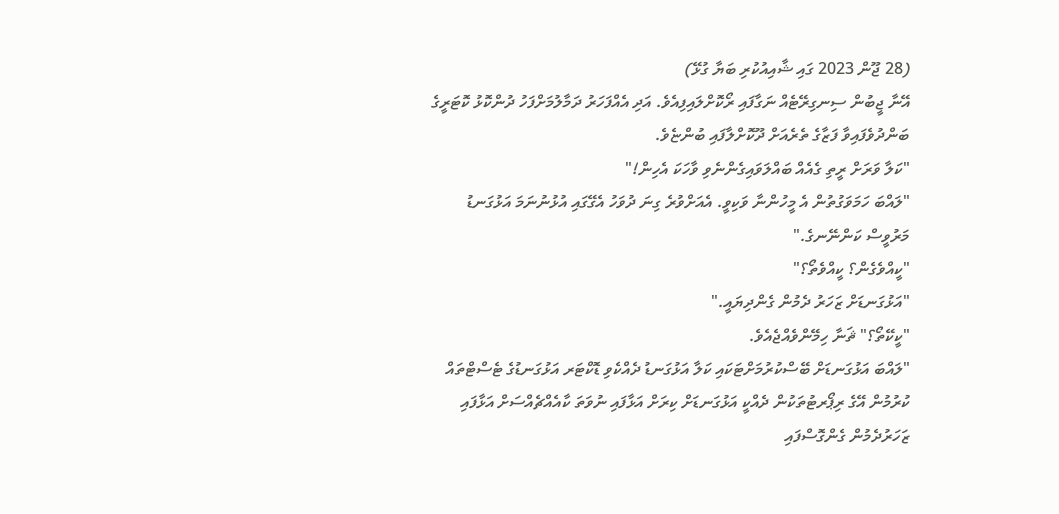(28 ޖޫން 2023 ގައި ޝާއިއުކުރި ބަޔާ ގުޅޭ)
އޭނާ ޖީބުން ސިނގިރޭޓެއް ނަގާފައި ރޯކޮށްލައިފިއެވެ. އަދި އެއްފަހަރު ދަމާލުމަށްފަހު ދުންކޮޅު ކޮޓަރީގެ ބަންދުވެފައިވާ ފަޒާގެ ތެރެއަށް ދޫކޮށްލާފައި ބުންޏެވެ.
"ކަލާ ވަރަށް ރީތި ގެއެއް ބައްލަވައިގެންނެވި ވާހަކަ އެހިން!"
"ލައްބަ ހަމަވަގުތުން އެ މީހުންނާ ވަކިވީ. އެއަށްވުރެ ގިނަ ދުވަހު އެގޭގައި އުޅުނުނަމަ އަޅުގަނޑު މަރުވީސް ކަންނޭނގެ."
"ކީއްވެގެން؟ ކީއްވެތޯ؟"
"އަޅުގަނޑަށް ޒަހަރު ދެމުން ގެންދިޔައީ."
"ކީކޭތޯ؟" ޘަނާ ހިމޭންވެއްޖެއެވެ.
"ލައްބަ އަޅުގަނޑަށް ބޭސްކުރުމަށްޓަކައި ކަލާ އަޅުގަނޑު ދެއްކެވި ޑޮކްޓަރ އަޅުގަނޑުގެ ޓެސްޓްތައް ކުރުމުން އޭގެ ރިޕޯރޓުތަކުން ދެއްކީ އަޅުގަނޑަށް ކިރަށް އަޅާފައި ނުވަތަ ކާއެއްޗެއްސަށް އަޅާފައި ޒަހަރުދެމުން ގެންގޮސްފައި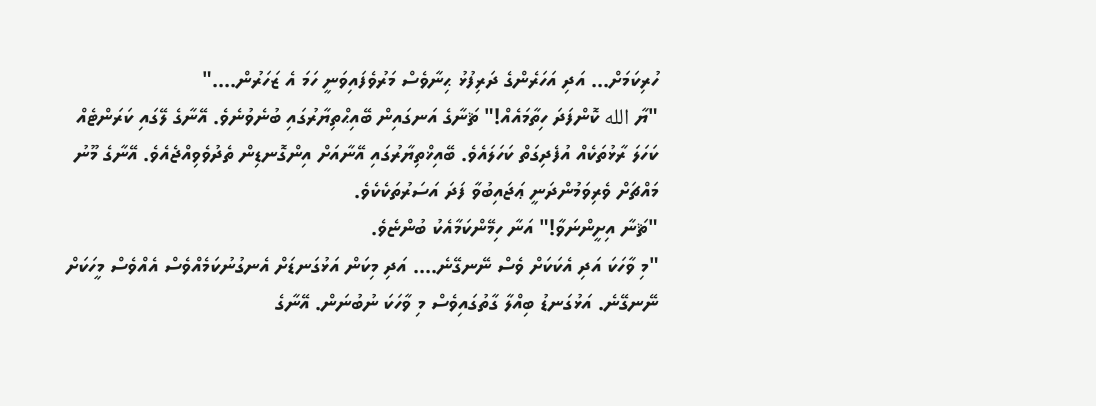ހުރިކަމަށް... އަދި އަހަރެންގެ ދަރިފުޅު ޙިނާވެސް މަރުވެފައިވަނީ ހަމަ އެ ޒަހަރުން...."
"ޔާ الله ކޮންފަދަ ހިތާމައެއް!" ޘަނާގެ އަނގައިން ބޭއިޙްތިޔާރުގައި ބުނެވުނެވެ. އޭނާގެ ލޭގައި ކަރަންޓެއް ކަހަލަ ރާޅުތަކެއް އުފެދިގަތް ކަހަލައެވެ. ބޭއިޚްތިޔާރުގައި އޭނާއަށް އިންގޮނޑިން ތެދުވެވިއްޖެއެވެ. އޭނާގެ މޫނު މައްޗަށް ވެރިވަމުންދަނީ ޢަޖައިބުވާ ފަދަ އަސަރުތަކެކެވެ.
"ޘަނާ އިށީންނަވާ!" އަނާ ހިމޭންކަމާއެކު ބުންޏެވެ.
"މި ވާހަކަ އަދި އެކަކަށް ވެސް ނޭނގޭނެ.... އަދި މިކަން އަޅުގަނޑަށް އެނގުނުކަމެއްވެސް އެއްވެސް މީހަކަށް ނޭނގޭނެ. އަޅުގަނޑު ބިއްލާ ގާތުގައިވެސް މި ވާހަކަ ނުބުނަން. އޭނާގެ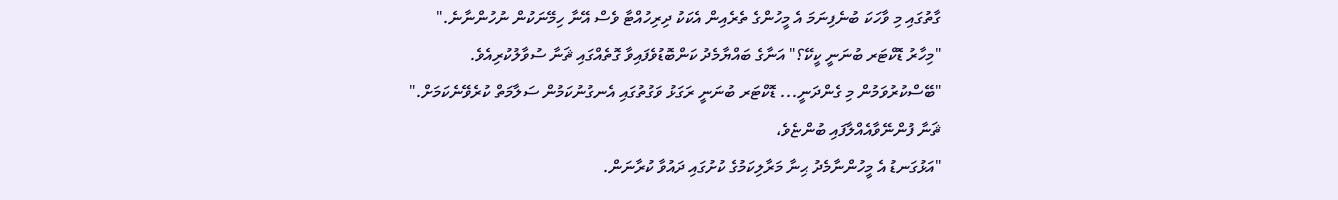ގާތުގައި މި ވާހަކަ ބުނެފިނަމަ އެ މީހުންގެ ތެރެއިން އެކަކު ދިރިހުއްޓާ ވެސް އޭނާ ހިމޭނަކުން ނުހުންނާނެ."
"މިހާރު ޑޮކްޓަރ ބުނަނީ ކީކޭ؟" އަނާގެ ބައްޔާމެދު ކަންބޮޑުވެފައިވާ ގޮތެއްގައި ޘަނާ ސުވާލުކުރިއެވެ.
"ބޭސްކުރުވަމުން މި ގެންދަނީ... ޑޮކްޓަރ ބުނަނީ ރަގަޅު ވަގުތުގައި އެނގުނުކަމުން ސަލާމަތް ކުރެވޭނެކަމަށް."
ޘަނާ ފުންނޭވާއެއްލާފައި ބުންޏެވެ،
"އަޅުގަނޑު އެ މީހުންނާމެދު ޙިނާ މަރާލިކަމުގެ ކުށުގައި ދައުވާ ކުރާނަން.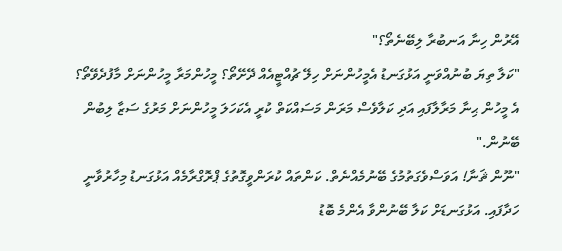އޭރުން ހިނާ އަނބުރާ ލިބޭނެތޯ؟"
"ކަލާ ތިޔަ ބުނުއްވަނީ އަޅުގަނޑު އެމީހުންނަށް ހިލޭ ޗުއްޓީއެއް ދޭށޭތޯ؟ މީހުންމަރާ މީހުންނަށް މާފުދެވޭތޯ؟ އެ މީހުން ޙިނާ މަރާލާފައި އަދި ކަލާވެސް މަރަން މަސައްކަތް ކުރީ އެކަހަލަ މީހުންނަށް މަރުގެ ސަޒާ ލިބުން ބޭނުން."
"ނޫން ޘަނާ! އަވަސްވެގަތުމުގެ ބޭނުމެއްނެތް. ކަންތައް ކުރަންވީގޮތުގެ ޕްރޮގްރާމެއް އަޅުގަނޑު މިހާރުވާނީ ހަދާފައި. އަޅުގަނޑަށް ކަލާ ބޭނުންވާ އެންމެ ބޮޑު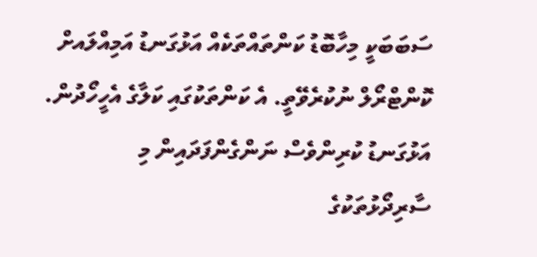ސަބަބަކީ މިހާބޮޑު ކަންތައްތަކެއް އަޅުގަނޑު އަމިއްލައށް ކޮންޓްރޯލް ނުކުރެވޭތީ. އެ ކަންތަކުގައި ކަލާގެ އެހީހޯދުން. އަޅުގަނޑު ކުރިންވެސް ނަންގެންފަދައިން މި ސާރިދޯޅުތަކުގެ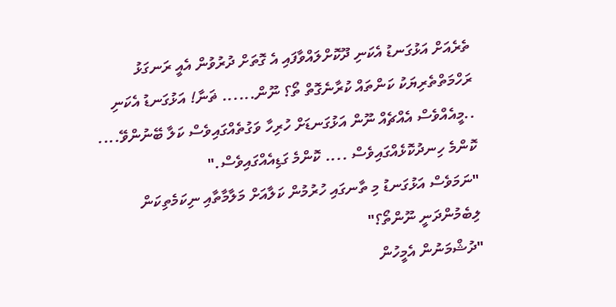ތެރެއަށް އަޅުގަނޑު އެކަނި ދޫކޮށްލައްވާފައި އެ ގޮތަށް ދުރުވުން އެއީ ރަނގަޅު ރަހްމަތްތެރިޔަކު ކަންތައް ކުރާނެގޮތް ތޯ؟ ނޫން...... ޡަނާ! އަޅުގަނޑު އެކަނި ..މީއެއްވެސް އެއްޗެއް ނޫން އަޅުގަނޑަށް ހުރިހާ ވަގުތެއްގައިވެސް ކަލާ ބޭނުންވޭ.... ކޮންމެ ހިނދުކޮޅެއްގައިވެސް .... ކޮންމެ ގަޑިއެއްގައިވެސް."
"ނަމަވެސް އަޅުގަނޑު މި ތާނގައި ހުރުމުން ކަލާއަށް މަލާމާތާއި ނިކަމެތިކަން ލިބެމުންދަނީ ނޫންތޯ؟"
"ދުޝްމަނުން އެމީހުން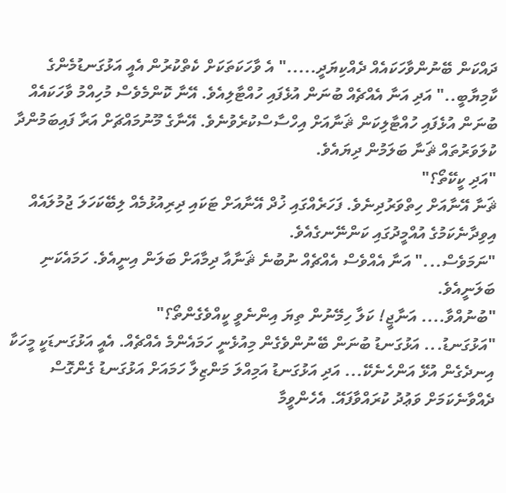ދައްކަން ބޭނުންވާހަކައެއް ދެއްކިޔަދީ....." އެ ވާހަކަތަކަށް ކެތްކުރުން އެއީ އަޅުގަނޑުމެންގެ ކާމިޔާބީ.." އަދި އަނާ އެއްޗެއް ބުނަން އުޅެފައި ހުއްޓާލިއެވެ. އޭނާ ކޮންމެވެސް މުހިއްމު ވާހަކައެއް ބުނަން އުޅެފައި ހުއްޓާލިކަން ޘަނާއަށް އިހްސާސްކުރެވުނެވެ. އޭނާގެ މޫނުމައްޗަށް އަރާ ފައިބަމުންދާ ކުލަވަރުތައް ޘަނާ ބަލަމުން ދިޔައެވެ.
"އަދި ކީކޭތޯ؟"
ޘަނާ އޭނާއަށް ހިތްވަރުދިނެވެ. ފަހަރެއްގައި ޚުދް އޭނާއަށް ޓަކައި ދިރިއުޅުމެއް ލިބޭކަހަލަ ޖުމުލައެއް އިވިދާނެކަމުގެ އުއްމީދުގައި ކަންނޭނގެއެވެ.
"ނަމަވެސް..." އަނާ އެއްވެސް އެއްޗެއް ނުބުނެ ޘަނާއާ ދިމާއަށް ބަލަން އިނީއެވެ. ހަމައެކަނި ބަލަނީއެވެ.
"ބުނުއްވާ.... އަނާޖީ! ކަލާ ހިމޭނުން ތިޔަ އިންނެވީ ކީއްވެގެންތޯ؟"
"އަޅުގަނޑު... އަޅުގަނޑު ބުނަން ބޭނުންވެގެން މިއުޅެނީ ހަމައެންމެ އެއްޗެއް. އެއީ އަޅުގަނޑަކީ މީހަކާ އިނދެގެން އުޅޭ އަންހެނެކޭ... އަދި އަޅުގަނޑު އަމިއްލަ މަންޒިލާ ހަމައަށް އަޅުގަނޑު ގެންގޮސް ދެއްވާނެކަމަށް ވަޢުދު ކުރައްވާފައޭ. އެހެންވީމާ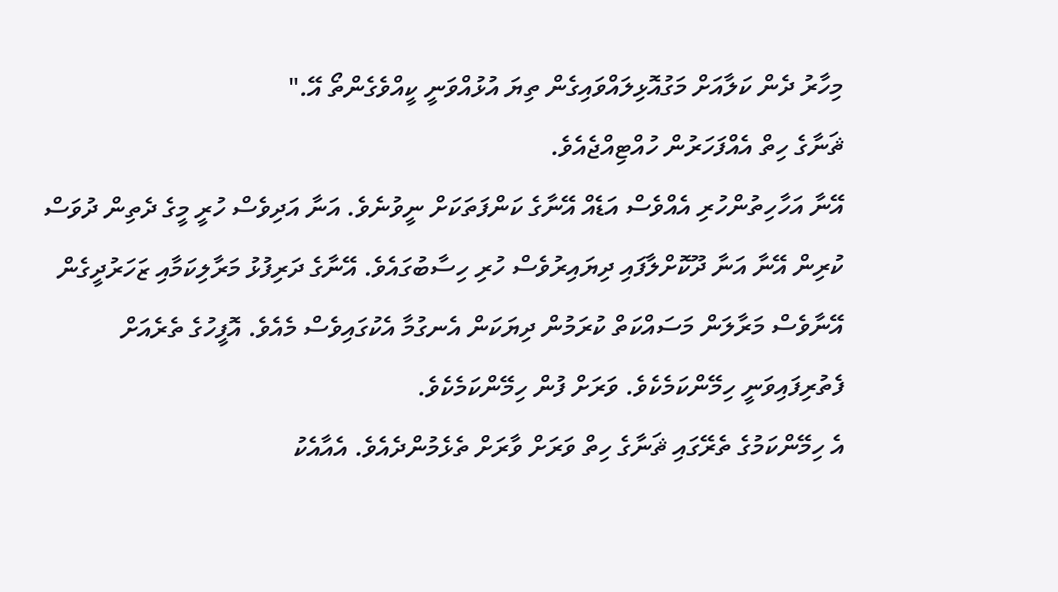މިހާރު ދެން ކަލާއަށް މަގުއޮޅިލައްވައިގެން ތިޔަ އުޅުއްވަނީ ކީއްވެގެންތޯ އޭ."
ޘަނާގެ ހިތް އެއްފަހަރުން ހުއްޓިއްޖެއެވެ.
އޭނާ އަހާހިތުންހުރި އެއްވެސް އަޑެއް އޭނާގެ ކަންފަތަކަށް ނީވުނެވެ. އަނާ އަދިވެސް ހުރީ މީގެ ދެތިން ދުވަސް ކުރިން އޭނާ އަނާ ދޫކޮށްލާފައި ދިޔައިރުވެސް ހުރި ހިސާބުގައެވެ. އޭނާގެ ދަރިފުޅު މަރާލިކަމާއި ޒަހަރުދީގެން އޭނާވެސް މަރާލަން މަސައްކަތް ކުރަމުން ދިޔަކަން އެނގުމާ އެކުގައިވެސް މެއެވެ. އޮފީހުގެ ތެރެއަށް ފެތުރިފައިވަނީ ހިމޭންކަމެކެވެ. ވަރަށް ފުން ހިމޭންކަމެކެވެ.
އެ ހިމޭންކަމުގެ ތެރޭގައި ޘަނާގެ ހިތް ވަރަށް ވާރަށް ތެޅެމުންދެއެވެ. އެއާއެކު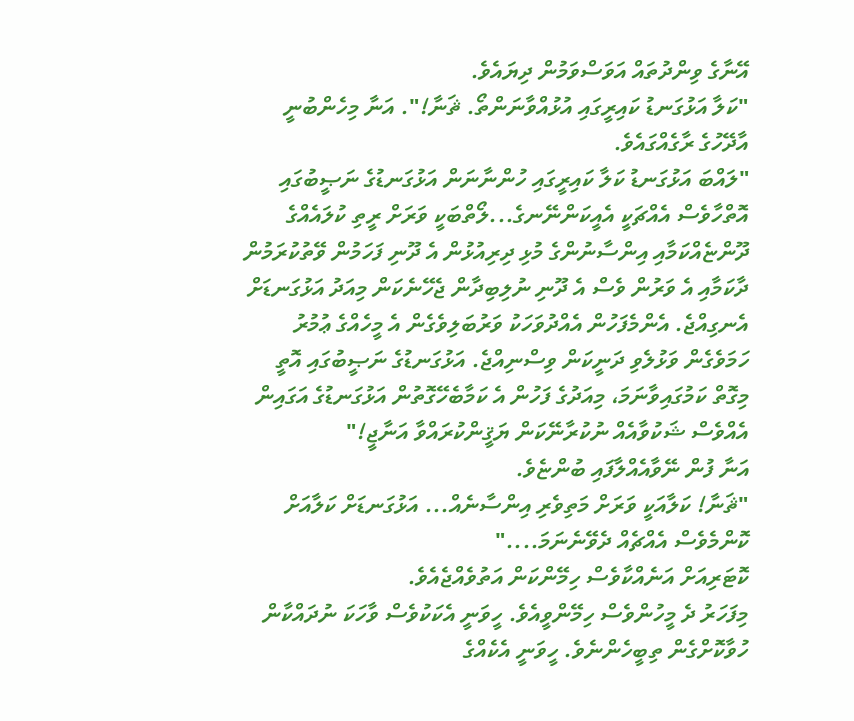އޭނާގެ ވިންދުތައް އަވަސްވަމުން ދިޔައެވެ.
"ކަލާ އަޅުގަނޑު ކައިރީގައި އުޅުއްވާނަންތޯ. ޘަނާ!". އަނާ މިހެންބުނީ އާދޭހުގެ ރާގެއްގައެވެ.
"ލައްބަ އަޅުގަނޑު ކަލާ ކައިރީގައި ހުންނާނަން އަޅުގަނޑުގެ ނަޞީބުގައި އޮތްހާވެސް އެއްޗަކީ އެއީކަންނޭނގެ...ލޯތްބަކީ ވަރަށް ރީތި ކުލައެއްގެ ދޫންޏެއްކަމާއި އިންސާނުންގެ މުޅި ދިރިއުޅުން އެ ދޫނި ފަހަމުން ވޭތުކުރަމުން ދާކަމާއި އެ ވަރުން ވެސް އެ ދޫނި ނުލިބިދާން ޖެހޭނެކަން މިއަދު އަޅުގަނޑަށް އެނގިއްޖެ. އެންމެފަހުން އެއްދުވަހަކު ވަރުބަލިވެގެން އެ މީހެއްގެ ޢުމުރު ހަމަވެގެން ވަޅުލެވި ދަނީކަން ވިސްނިއްޖެ. އަޅުގަނޑުގެ ނަޞީބުގައި އޮތީ މިގޮތް ކަމުގައިވާނަމަ، މިއަދުގެ ފަހުން އެ ކަމާބެހޭގޮތުން އަޅުގަނޑުގެ އަގައިން އެއްވެސް ޝަކުވާއެއް ނުކުރާނޭކަން ޔަޤީންކުރައްވާ އަނާޖީ!"
އަނާ ފުން ނޭވާއެއްލާފައި ބުންޏެވެ.
"ޘަނާ! ކަލާއަކީ ވަރަށް މަތިވެރި އިންސާނެއް... އަޅުގަނޑަށް ކަލާއަށް ކޮންމެވެސް އެއްޗެއް ދެވޭނެނަމަ...."
ކޮޓަރިއަށް އަނެއްކާވެސް ހިމޭންކަން އަތުވެއްޖެއެވެ.
މިފަހަރު ދެ މީހުންވެސް ހިމޭންވީއެވެ. ހީވަނީ އެކަކުވެސް ވާހަކަ ނުދައްކާން ހުވާކޮށްގެން ތިބީހެންނެވެ. ހީވަނީ އެކެއްގެ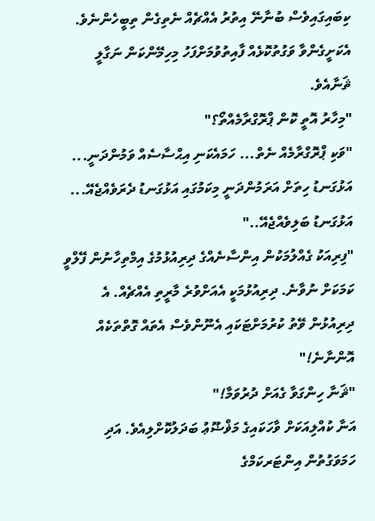ކިބައިގައިވެސް ބުނާނޭ އިތުރު އެއްޗެއް ނެތިގެން ތިބީހެންނެވެ.
އެކަށީގެންވާ ވަގުތުކޮޅެއް ފާއިތުވުމަށްފަހު މިހިމޭންކަން ނަގާލީ ޘަނާއެވެ.
"މިހާރު އޮތީ ކޮން ޕްރޮގްރާމެއްތޯ؟"
"ވަކި ޕްރޮގްރާމެއް ނެތް... ހަމައެކަނި އިޙްސާސެއް ވަމުންދަނީ... އަޅުގަނޑު ހިތަށް އަރަމުންދަނީ މިކަމުގައި އަޅުގަނޑު ދެރަވެއްޖެއޭ... އަޅުގަނޑު ބަލިވެއްޖެއޭ.."
"ފިރިއަކު ގެއްލުމަކުން އިންސާނެއްގެ ދިރިއުޅުމުގެ އިމްތިހާނުން ފޭލްވީ ކަމަކަށް ނުވާނެ. ދިރިއުޅުމަކީ އެއަށްވުރެ މާރީތި އެއްޗެއް. އެ ދިރިއުޅުން ވޭތު ކުރުމަށްޓަކައި އެނޫންވެސް އެތައް ގޮތްތަކެއް އޮންނާނެ!"
"ޘަނާ ހިންގަވާ ގެއަށް ދުރުވަމާ!"
އަނާ ކުއްލިއަކަށް ވާހަކައިގެ މަޥްޟޫޢު ބަދަލުކޮށްލިއެވެ. އަދި ހަމަވަގުތުން އިންޓަރކަމްގެ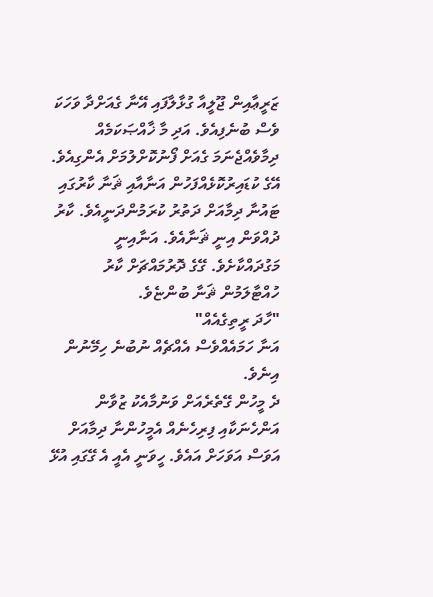ޒަރީޢާއިން ޖޫލީއާ ގުޅާލާފައި އޭނާ ގެއަށްދާ ވަހަކަ ވެސް ބުނެފިއެވެ. އަދި މާ ޚާއްޞަކަމެއް ދިމާވެއްޖެނަމަ ގެއަށް ފޯނުކޮށްލުމަށް އެންގިއެވެ.
އޭގެ ކުޑައިރުކޮޅެއްފަހުން އަނާއާއި ޘަނާ ކާރުގައި ޓައުނާ ދިމާއަށް ދަތުރު ކުރަމުންދަނީއެވެ. ކާރު ދުއްވަން އިނީ ޘަނާއެވެ. އަނާއިނީ މަގުދައްކާށެވެ. ގޭގެ ދޮރުމައްޗަށް ކާރު ހުއްޓާލަމުން ޘަނާ ބުންޏެވެ.
"ހާދަ ރީތިގެއެއް"
އަނާ ހަމައެއްވެސް އެއްޗެއް ނުބުނެ ހިމޭނުން އިނެވެ.
ދެ މީހުން ގޭތެރެއަށް ވަނުމާއެކު ޒުވާން އަންހެނަކާއި ފިރިހެނެއް އެމީހުންނާ ދިމާއަށް އަވަސް އަވަހަށް އައެވެ. ހީވަނީ އެއީ އެ ގޭގައި އުޅޭ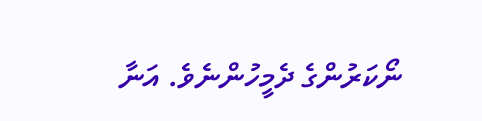ނޯކަރުންގެ ދެމީހުންނެވެ. އަނާ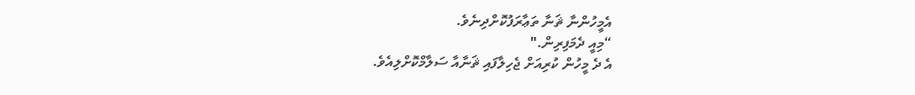އެމީހުންނާ ޘަނާ ތަޢާރަފުކޮށްދިނެވެ.
“މިއީ ދެމަފިރިން."
އެ ދެ މީހުން ކުރިއަށް ޖެހިލާފައި ޘަނާއާ ސަލާމްކޮށްލިއެވެ.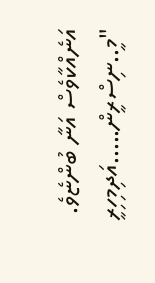އަނެއްކާވެސް އަނާ ބުންޏެވެ.
"މީ..ނިސްރީން.....އަދިމިހިރީ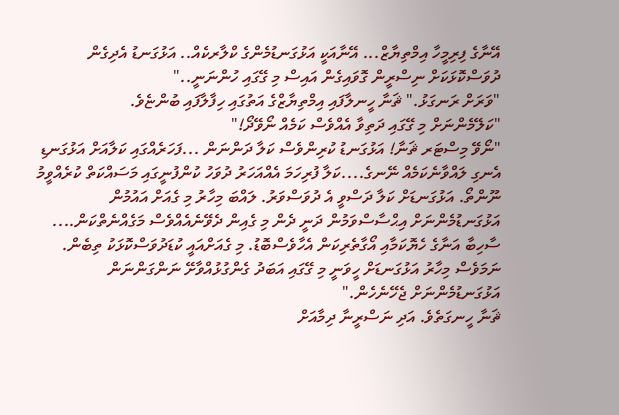އޭނާގެ ފިރިމީހާ އިމްތިޔާޒް... އޭނާއަކީ އަޅުގަނޑުމެންގެ ކްލާރކެއް.. އަޅުގަނޑު އެދިގެން ދުވަސްކޮޅަކަށް ނިސްރީން ގޮވައިގެން އައިސް މި ގޭގައި ހުންނަނީ.."
"ވަރަށް ރަނގަޅު." ޘަނާ ހީނލާފައި އިމްތިޔާޒްގެ އަތުގައި ހިފާލާފައި ބުންޏެވެ.
"ކަލޭމެންނަށް މި ގޭގައި ދަތިވާ އެއްވެސް ކަމެއް ނޯވޭދޯ!"
"ނޯވޭ މިސްޓަރ ޘަނާ! އަޅުގަނޑު ކުރިންވެސް ކަލާ ދަންނަން ...ފަހަރެއްގައި ކަލާއަށް އަޅުގަނޑި އެނގި ލައްވާނެކަމެއް ނޭނގެ....ކަލާ ފުރިހަމަ އެއްއަހަރު ދުވަހު ކުންފުނީގައި މަސައްކަތް ކުރެއްވީމު ނޫންތޯ. އަޅުގަނޑަށް ކަލާ ދަސްވީ އެ ދުވަސްވަރު. ލައްބަ މިހާރު މި ގެއަށް އައުމުން އަޅުގަނޑުމެންނަށް އިޙްސާސްވަމުން ދަނީ ދެން މި ގެއިން ދެވޭނެއެއްވެސް މަގެއްނެތްކަން.... ސާހިބާ އަނާގެ ހެޔޮކަމާއި އޯގާތެރިކަން އެހާވެސްބޮޑު. މި ގެއަށްއައީ ކުޑަދުވަސްކޮޅަކު ތިބެން. ނަމަވެސް މިހާރު އަޅުގަނޑަށް ހީވަނީ މި ގޭގައި އަބަދު ގެންގުޅުއްވާށޭ ނަންގަންނަން އަޅުގަނޑުމެންނަށް ޖެހޭނެހެން."
ޘަނާ ހީނގަތެވެ. އަދި ނަސްރީނާ ދިމާއަށް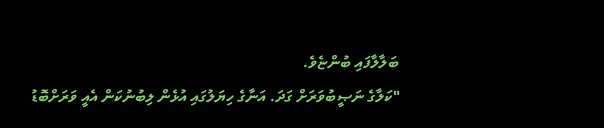ބަލާލާފައި ބުންޏެވެ.
"ކަލާގެ ނަޞީބުވަރަށް ގަދަ. އަނާގެ ހިޔަލުގައި އުޅެން ލިބުނުކަން އެއީ ވަރަށްބޮޑު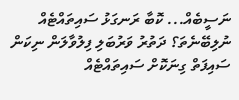ނަސީބެއް... ކޮބާ ރަނގަޅު ސައިތައްޓެއް ނުލިބޭނެތަ؟ ދަތުރު ވަރުބަލި ފިލުވާލަން ނިކަން ސައިފަތް ގިނަކޮށް ސައިތައްޓެއް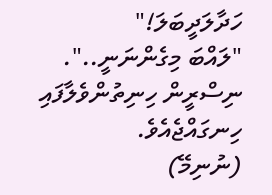ހަދާލަދީބަލަ!"
"ލައްބަ މިގެންނަނީ..". ނިސްރީން ހިނިތުންވެލާފައި ހިނގައްޖެއެވެ.
(ނުނިމޭ)